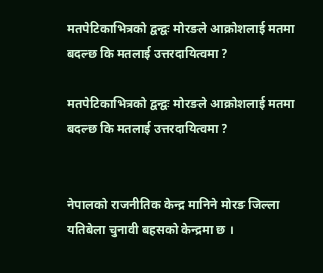मतपेटिकाभित्रको द्वन्द्वः मोरङले आक्रोशलाई मतमा बदल्छ कि मतलाई उत्तरदायित्वमा ?

मतपेटिकाभित्रको द्वन्द्वः मोरङले आक्रोशलाई मतमा बदल्छ कि मतलाई उत्तरदायित्वमा ?


नेपालको राजनीतिक केन्द्र मानिने मोरङ जिल्ला यतिबेला चुनावी बहसको केन्द्रमा छ ।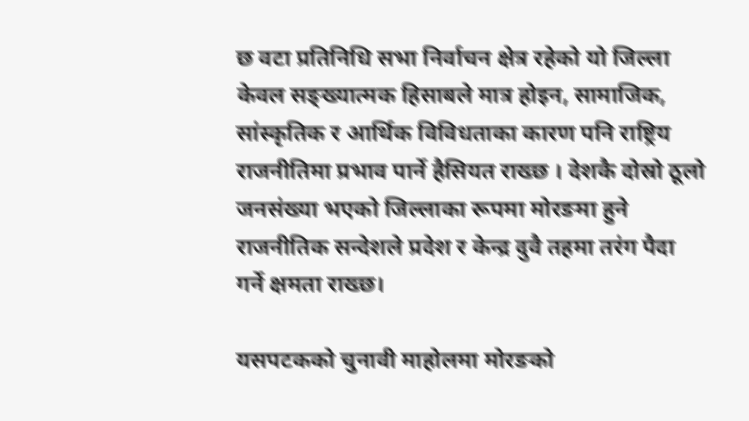छ वटा प्रतिनिधि सभा निर्वाचन क्षेत्र रहेको यो जिल्ला केवल सङ्ख्यात्मक हिसाबले मात्र होइन, सामाजिक, सांस्कृतिक र आर्थिक विविधताका कारण पनि राष्ट्रिय राजनीतिमा प्रभाव पार्ने हैसियत राख्छ । देशकै दोस्रो ठूलो जनसंख्या भएको जिल्लाका रूपमा मोरङमा हुने राजनीतिक सन्देशले प्रदेश र केन्द्र दुवै तहमा तरंग पैदा गर्ने क्षमता राख्छ।

यसपटकको चुनावी माहोलमा मोरङको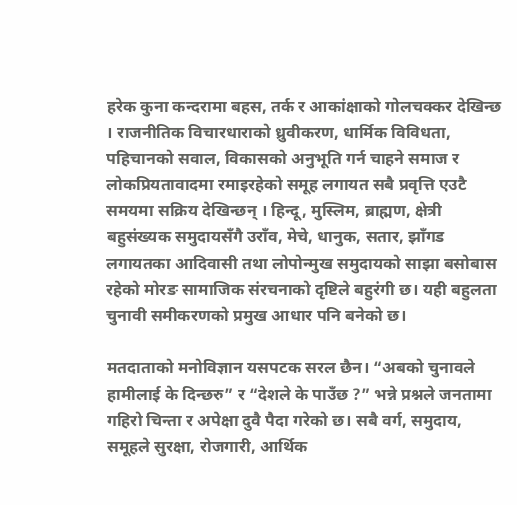हरेक कुना कन्दरामा बहस, तर्क र आकांक्षाको गोलचक्कर देखिन्छ । राजनीतिक विचारधाराको ध्रुवीकरण, धार्मिक विविधता, पहिचानको सवाल, विकासको अनुभूति गर्न चाहने समाज र लोकप्रियतावादमा रमाइरहेको समूह लगायत सबै प्रवृत्ति एउटै समयमा सक्रिय देखिन्छन् । हिन्दू, मुस्लिम, ब्राह्मण, क्षेत्री बहुसंख्यक समुदायसँगै उराँव, मेचे, धानुक, सतार, झाँगड लगायतका आदिवासी तथा लोपोन्मुख समुदायको साझा बसोबास रहेको मोरङ सामाजिक संरचनाको दृष्टिले बहुरंगी छ। यही बहुलता चुनावी समीकरणको प्रमुख आधार पनि बनेको छ।

मतदाताको मनोविज्ञान यसपटक सरल छैन। “अबको चुनावले हामीलाई के दिन्छरु” र “देशले के पाउँछ ?” भन्ने प्रश्नले जनतामा गहिरो चिन्ता र अपेक्षा दुवै पैदा गरेको छ। सबै वर्ग, समुदाय, समूहले सुरक्षा, रोजगारी, आर्थिक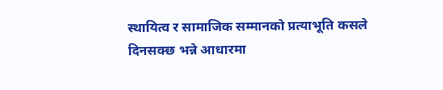स्थायित्व र सामाजिक सम्मानको प्रत्याभूति कसले दिनसक्छ भन्ने आधारमा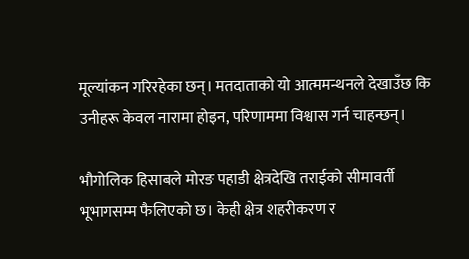मूल्यांकन गरिरहेका छन्। मतदाताको यो आत्ममन्थनले देखाउँछ कि उनीहरू केवल नारामा होइन, परिणाममा विश्वास गर्न चाहन्छन्।

भौगोलिक हिसाबले मोरङ पहाडी क्षेत्रदेखि तराईको सीमावर्ती भूभागसम्म फैलिएको छ। केही क्षेत्र शहरीकरण र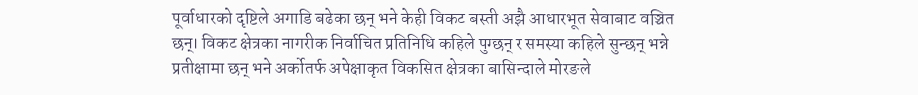पूर्वाधारको दृष्टिले अगाडि बढेका छन् भने केही विकट बस्ती अझै आधारभूत सेवाबाट वञ्चित छन्। विकट क्षेत्रका नागरीक निर्वाचित प्रतिनिधि कहिले पुग्छन् र समस्या कहिले सुन्छन् भन्ने प्रतीक्षामा छन् भने अर्कोतर्फ अपेक्षाकृत विकसित क्षेत्रका बासिन्दाले मोरङले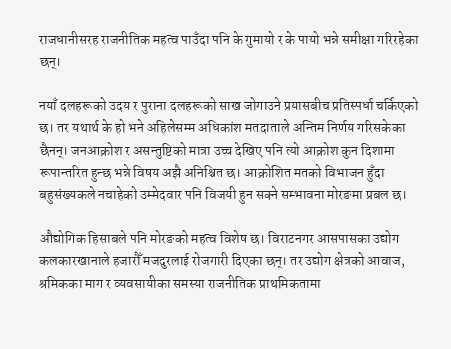राजधानीसरह राजनीतिक महत्व पाउँदा पनि के गुमायो र के पायो भन्ने समीक्षा गरिरहेका छन्।

नयाँ दलहरूको उदय र पुराना दलहरूको साख जोगाउने प्रयासबीच प्रतिस्पर्धा चर्किएको छ। तर यथार्थ के हो भने अहिलेसम्म अधिकांश मतदाताले अन्तिम निर्णय गरिसकेका छैनन्। जनआक्रोश र असन्तुष्टिको मात्रा उच्च देखिए पनि त्यो आक्रोश कुन दिशामा रूपान्तरित हुन्छ भन्ने विषय अझै अनिश्चित छ। आक्रोशित मतको विभाजन हुँदा बहुसंख्यकले नचाहेको उम्मेदवार पनि विजयी हुन सक्ने सम्भावना मोरङमा प्रबल छ।

औद्योगिक हिसाबले पनि मोरङको महत्व विशेष छ। विराटनगर आसपासका उद्योग कलकारखानाले हजारौँ मजदुरलाई रोजगारी दिएका छन्। तर उद्योग क्षेत्रको आवाज, श्रमिकका माग र व्यवसायीका समस्या राजनीतिक प्राथमिकतामा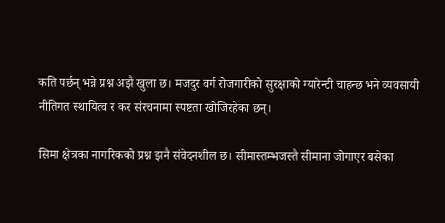कति पर्छन् भन्ने प्रश्न अझै खुला छ। मजदुर वर्ग रोजगारीको सुरक्षाको ग्यारेन्टी चाहन्छ भने व्यवसायी नीतिगत स्थायित्व र कर संरचनामा स्पष्टता खोजिरहेका छन्।

सिमा क्षेत्रका नागरिकको प्रश्न झनै संवेदनशील छ। सीमास्तम्भजस्तै सीमाना जोगाएर बसेका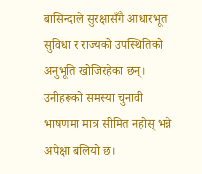बासिन्दाले सुरक्षासँगै आधारभूत सुविधा र राज्यको उपस्थितिको अनुभूति खोजिरहेका छन्। उनीहरूको समस्या चुनावी भाषणमा मात्र सीमित नहोस् भन्ने अपेक्षा बलियो छ।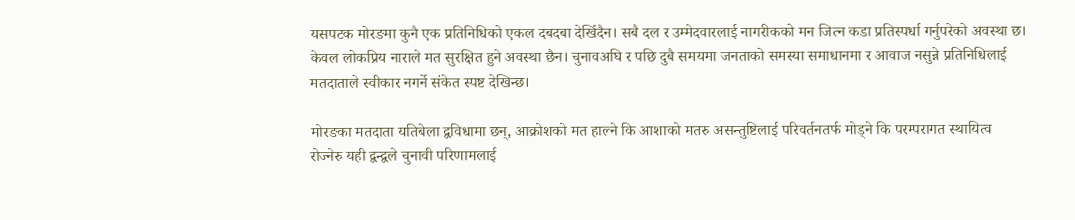यसपटक मोरङमा कुनै एक प्रतिनिधिको एकल दबदबा देखिँदैन। सबै दल र उम्मेदवारलाई नागरीकको मन जित्न कडा प्रतिस्पर्धा गर्नुपरेको अवस्था छ। केवल लोकप्रिय नाराले मत सुरक्षित हुने अवस्था छैन। चुनावअघि र पछि दुबै समयमा जनताको समस्या समाधानमा र आवाज नसुन्ने प्रतिनिधिलाई मतदाताले स्वीकार नगर्ने संकेत स्पष्ट देखिन्छ।

मोरङका मतदाता यतिबेला द्वविधामा छन्, आक्रोशको मत हाल्ने कि आशाको मतरु असन्तुष्टिलाई परिवर्तनतर्फ मोड्ने कि परम्परागत स्थायित्व रोज्नेरु यही द्वन्द्वले चुनावी परिणामलाई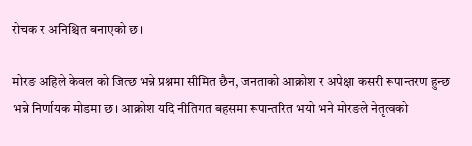रोचक र अनिश्चित बनाएको छ।

मोरङ अहिले केवल को जित्छ भन्ने प्रश्नमा सीमित छैन, जनताको आक्रोश र अपेक्षा कसरी रूपान्तरण हुन्छ भन्ने निर्णायक मोडमा छ। आक्रोश यदि नीतिगत बहसमा रूपान्तरित भयो भने मोरङले नेतृत्वको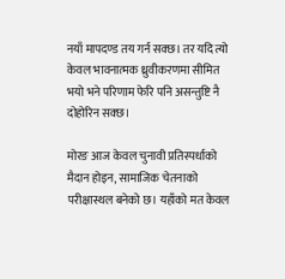नयाँ मापदण्ड तय गर्न सक्छ। तर यदि त्यो केवल भावनात्मक ध्रुवीकरणमा सीमित भयो भने परिणाम फेरि पनि असन्तुष्टि नै दोहोरिन सक्छ।

मोरङ आज केवल चुनावी प्रतिस्पर्धाको मैदान होइन, सामाजिक चेतनाको परीक्षास्थल बनेको छ। यहाँको मत केवल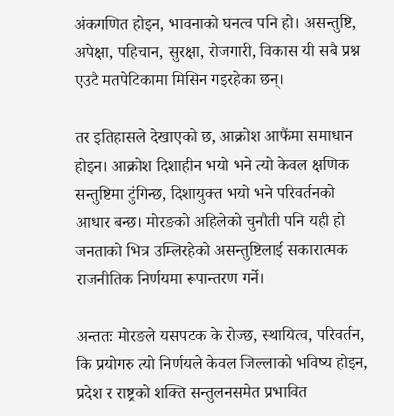अंकगणित होइन, भावनाको घनत्व पनि हो। असन्तुष्टि, अपेक्षा, पहिचान, सुरक्षा, रोजगारी, विकास यी सबै प्रश्न एउटै मतपेटिकामा मिसिन गइरहेका छन्।

तर इतिहासले देखाएको छ, आक्रोश आफैंमा समाधान होइन। आक्रोश दिशाहीन भयो भने त्यो केवल क्षणिक सन्तुष्टिमा टुंगिन्छ, दिशायुक्त भयो भने परिवर्तनको आधार बन्छ। मोरङको अहिलेको चुनौती पनि यही हो जनताको भित्र उम्लिरहेको असन्तुष्टिलाई सकारात्मक राजनीतिक निर्णयमा रूपान्तरण गर्ने।

अन्ततः मोरङले यसपटक के रोज्छ, स्थायित्व, परिवर्तन, कि प्रयोगरु त्यो निर्णयले केवल जिल्लाको भविष्य होइन, प्रदेश र राष्ट्रको शक्ति सन्तुलनसमेत प्रभावित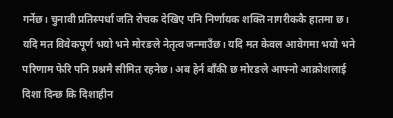गर्नेछ। चुनावी प्रतिस्पर्धा जति रोचक देखिए पनि निर्णायक शक्ति नागरीककै हातमा छ। यदि मत विवेकपूर्ण भयो भने मोरङले नेतृत्व जन्माउँछ। यदि मत केवल आवेगमा भयो भने परिणाम फेरि पनि प्रश्नमै सीमित रहनेछ। अब हेर्न बाँकी छ मोरङले आफ्नो आक्रोशलाई दिशा दिन्छ कि दिशाहीन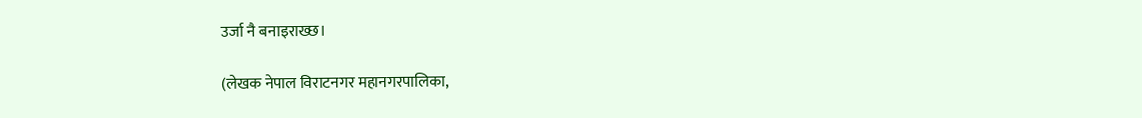उर्जा नै बनाइराख्छ।

(लेखक नेपाल विराटनगर महानगरपालिका,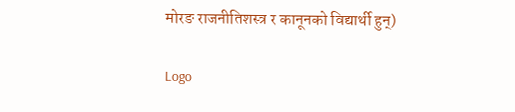मोरङ राजनीतिशस्त्र र कानूनको विद्यार्थी हुन्)

Logo